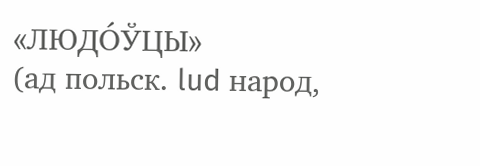«ЛЮДО́ЎЦЫ»
(ад польск. lud народ,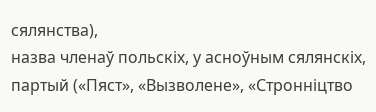сялянства),
назва членаў польскіх, у асноўным сялянскіх, партый («Пяст», «Вызволене», «Стронніцтво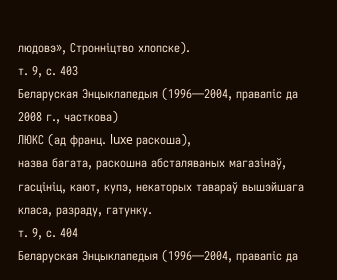людовэ», Стронніцтво хлопске).
т. 9, с. 403
Беларуская Энцыклапедыя (1996—2004, правапіс да 2008 г., часткова)
ЛЮКС (ад франц. luxe раскоша),
назва багата, раскошна абсталяваных магазінаў, гасцініц, кают, купэ, некаторых тавараў вышэйшага класа, разраду, гатунку.
т. 9, с. 404
Беларуская Энцыклапедыя (1996—2004, правапіс да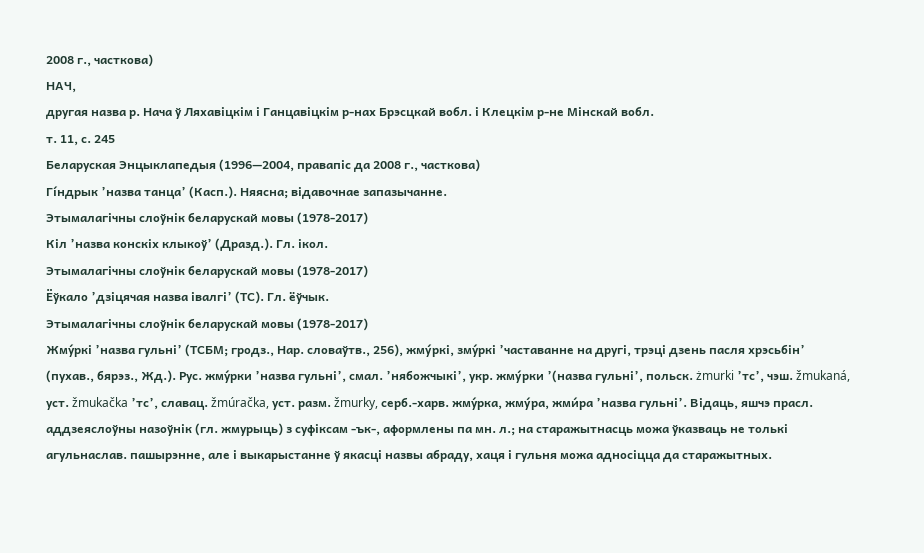2008 г., часткова)
НАЧ,
другая назва р. Нача ў Ляхавіцкім і Ганцавіцкім р-нах Брэсцкай вобл. і Клецкім р-не Мінскай вобл.
т. 11, с. 245
Беларуская Энцыклапедыя (1996—2004, правапіс да 2008 г., часткова)
Гі́ндрык ’назва танца’ (Касп.). Няясна; відавочнае запазычанне.
Этымалагічны слоўнік беларускай мовы (1978-2017)
Кіл ’назва конскіх клыкоў’ (Дразд.). Гл. ікол.
Этымалагічны слоўнік беларускай мовы (1978-2017)
Ёўкало ’дзіцячая назва івалгі’ (ТС). Гл. ёўчык.
Этымалагічны слоўнік беларускай мовы (1978-2017)
Жму́ркі ’назва гульні’ (ТСБМ; гродз., Нар. словаўтв., 256), жму́ркі, зму́ркі ’частаванне на другі, трэці дзень пасля хрэсьбін’ (пухав., бярэз., Жд.). Рус. жму́рки ’назва гульні’, смал. ’нябожчыкі’, укр. жму́рки ’(назва гульні’, польск. żmurki ’тс’, чэш. žmukaná, уст. žmukačka ’тс’, славац. žmúračka, уст. разм. žmurky, серб.-харв. жму́рка, жму́ра, жми́ра ’назва гульні’. Відаць, яшчэ прасл. аддзеяслоўны назоўнік (гл. жмурыць) з суфіксам ‑ък‑, аформлены па мн. л.; на старажытнасць можа ўказваць не толькі агульнаслав. пашырэнне, але і выкарыстанне ў якасці назвы абраду, хаця і гульня можа адносіцца да старажытных.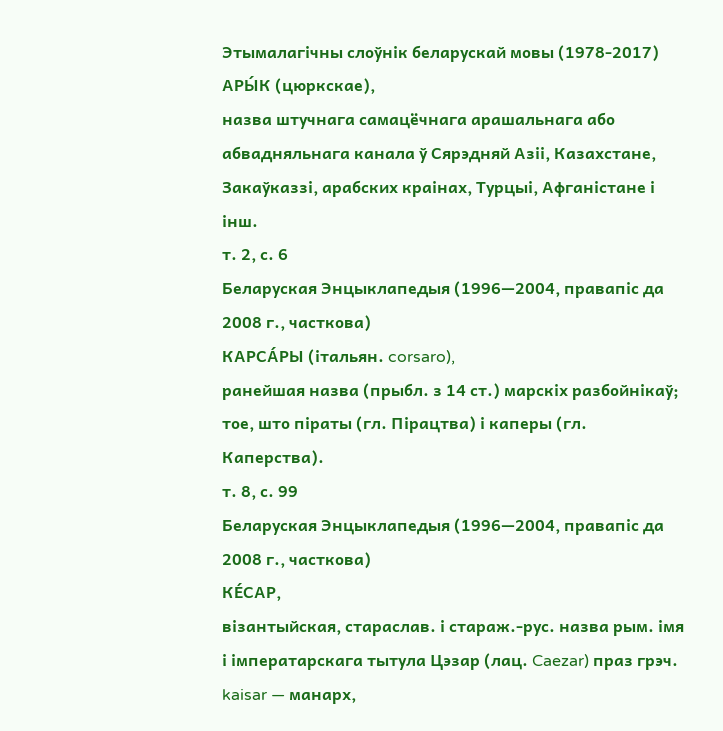Этымалагічны слоўнік беларускай мовы (1978-2017)
АРЫ́К (цюркскае),
назва штучнага самацёчнага арашальнага або абвадняльнага канала ў Сярэдняй Азіі, Казахстане, Закаўказзі, арабских краінах, Турцыі, Афганістане і інш.
т. 2, с. 6
Беларуская Энцыклапедыя (1996—2004, правапіс да 2008 г., часткова)
КАРСА́РЫ (італьян. corsaro),
ранейшая назва (прыбл. з 14 ст.) марскіх разбойнікаў; тое, што піраты (гл. Пірацтва) і каперы (гл. Каперства).
т. 8, с. 99
Беларуская Энцыклапедыя (1996—2004, правапіс да 2008 г., часткова)
КЕ́САР,
візантыйская, стараслав. і стараж.-рус. назва рым. імя і імператарскага тытула Цэзар (лац. Caezar) праз грэч. kaisar — манарх,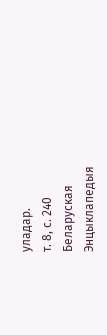уладар.
т. 8, с. 240
Беларуская Энцыклапедыя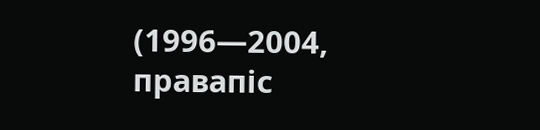(1996—2004, правапіс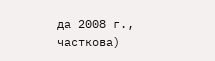да 2008 г., часткова)